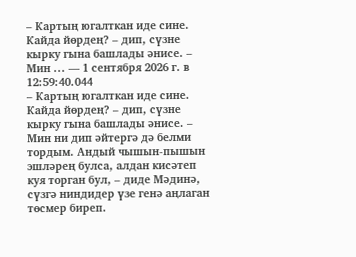– Картың югалткан иде сине. Кайда йөрдең? – дип, сүзне кырку гына башлады әнисе. – Мин ... — 1 сентября 2026 г. в 12:59:40.044
– Картың югалткан иде сине. Кайда йөрдең? – дип, сүзне кырку гына башлады әнисе. – Мин ни дип әйтергә дә белми тордым. Андый чышын-пышын эшләрең булса, алдан кисәтеп куя торган бул, – диде Мәдинә, сүзгә ниндидер үзе генә аңлаган төсмер биреп.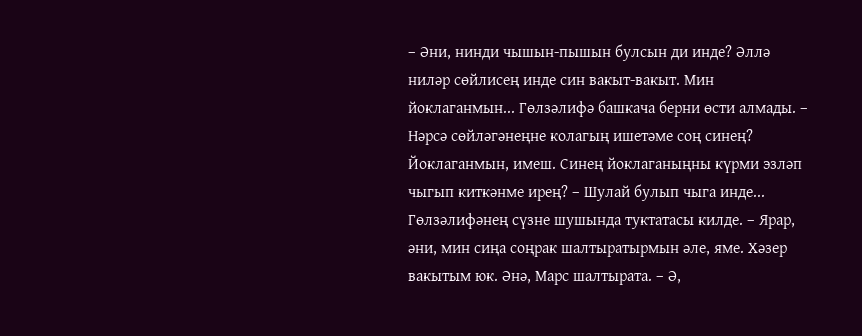– Әни, нинди чышын-пышын булсын ди инде? Әллә ниләр сөйлисең инде син вакыт-вакыт. Мин йоклаганмын... Гөлзәлифә башкача берни өсти алмады. – Нәрсә сөйләгәнеңне колагың ишетәме соң синең? Йоклаганмын, имеш. Синең йоклаганыңны күрми эзләп чыгып киткәнме ирең? – Шулай булып чыга инде... Гөлзәлифәнең сүзне шушында туктатасы килде. – Ярар, әни, мин сиңа соңрак шалтыратырмын әле, яме. Хәзер вакытым юк. Әнә, Марс шалтырата. – Ә,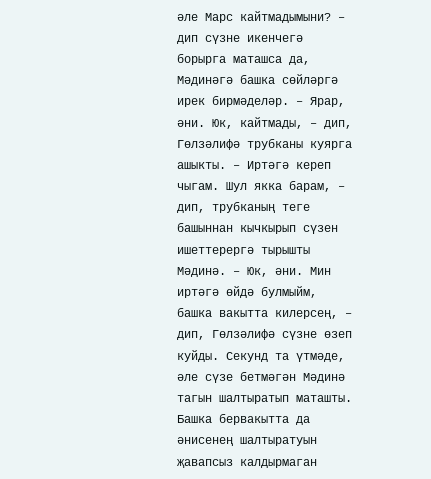әле Марс кайтмадымыни? – дип сүзне икенчегә борырга маташса да, Мәдинәгә башка сөйләргә ирек бирмәделәр. – Ярар, әни. Юк, кайтмады, – дип, Гөлзәлифә трубканы куярга ашыкты. – Иртәгә кереп чыгам. Шул якка барам, – дип, трубканың теге башыннан кычкырып сүзен ишеттерергә тырышты Мәдинә. – Юк, әни. Мин иртәгә өйдә булмыйм, башка вакытта килерсең, – дип, Гөлзәлифә сүзне өзеп куйды. Секунд та үтмәде, әле сүзе бетмәгән Мәдинә тагын шалтыратып маташты. Башка бервакытта да әнисенең шалтыратуын җавапсыз калдырмаган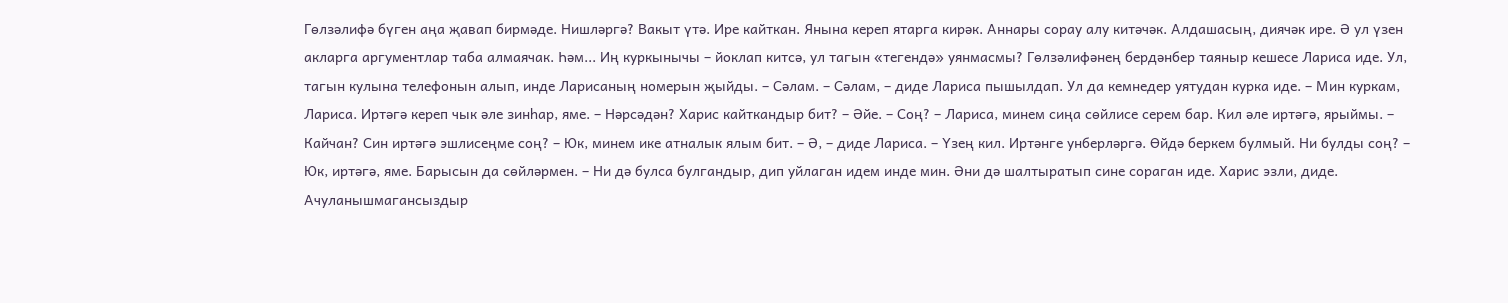Гөлзәлифә бүген аңа җавап бирмәде. Нишләргә? Вакыт үтә. Ире кайткан. Янына кереп ятарга кирәк. Аннары сорау алу китәчәк. Алдашасың, диячәк ире. Ә ул үзен акларга аргументлар таба алмаячак. Һәм... Иң куркынычы – йоклап китсә, ул тагын «тегендә» уянмасмы? Гөлзәлифәнең бердәнбер таяныр кешесе Лариса иде. Ул, тагын кулына телефонын алып, инде Ларисаның номерын җыйды. – Сәлам. – Сәлам, – диде Лариса пышылдап. Ул да кемнедер уятудан курка иде. – Мин куркам, Лариса. Иртәгә кереп чык әле зинһар, яме. – Нәрсәдән? Харис кайткандыр бит? – Әйе. – Соң? – Лариса, минем сиңа сөйлисе серем бар. Кил әле иртәгә, ярыймы. – Кайчан? Син иртәгә эшлисеңме соң? – Юк, минем ике атналык ялым бит. – Ә, – диде Лариса. – Үзең кил. Иртәнге унберләргә. Өйдә беркем булмый. Ни булды соң? – Юк, иртәгә, яме. Барысын да сөйләрмен. – Ни дә булса булгандыр, дип уйлаган идем инде мин. Әни дә шалтыратып сине сораган иде. Харис эзли, диде. Ачуланышмагансыздыр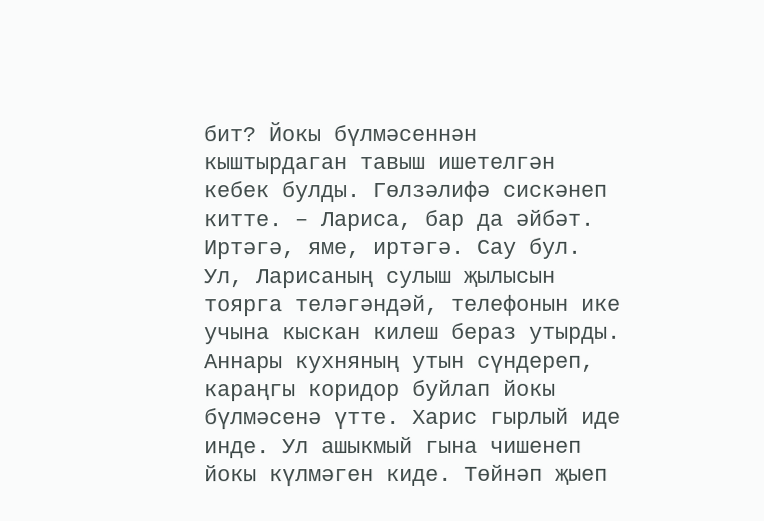бит? Йокы бүлмәсеннән кыштырдаган тавыш ишетелгән кебек булды. Гөлзәлифә сискәнеп китте. – Лариса, бар да әйбәт. Иртәгә, яме, иртәгә. Сау бул. Ул, Ларисаның сулыш җылысын тоярга теләгәндәй, телефонын ике учына кыскан килеш бераз утырды. Аннары кухняның утын сүндереп, караңгы коридор буйлап йокы бүлмәсенә үтте. Харис гырлый иде инде. Ул ашыкмый гына чишенеп йокы күлмәген киде. Төйнәп җыеп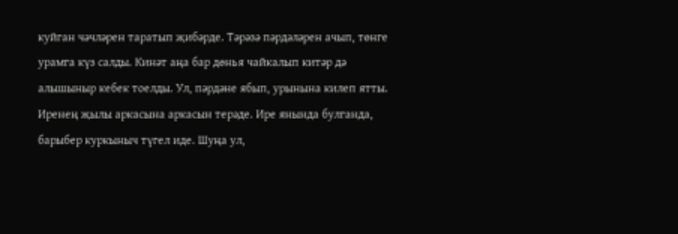куйган чәчләрен таратып җибәрде. Тәрәзә пәрдәләрен ачып, төнге урамга күз салды. Кинәт аңа бар дөнья чайкалып китәр дә алышыныр кебек тоелды. Ул, пәрдәне ябып, урынына килеп ятты. Иренең җылы аркасына аркасын терәде. Ире янында булганда, барыбер куркыныч түгел иде. Шуңа ул,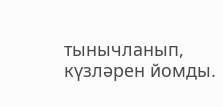тынычланып, күзләрен йомды.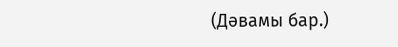(Дәвамы бар.)